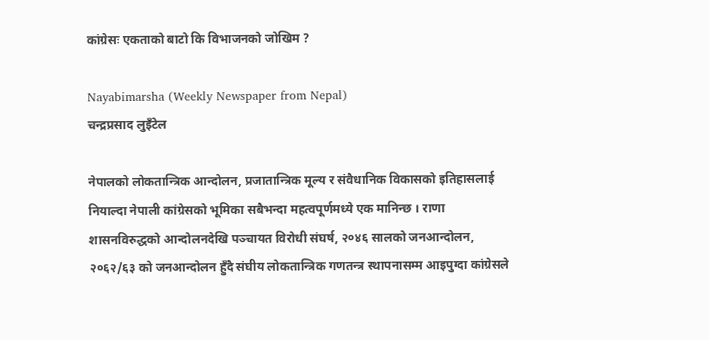कांग्रेसः एकताको बाटो कि विभाजनको जोखिम ?

Nayabimarsha (Weekly Newspaper from Nepal)
चन्द्रप्रसाद लुइँटेल

नेपालको लोकतान्त्रिक आन्दोलन, प्रजातान्त्रिक मूल्य र संवैधानिक विकासको इतिहासलाई नियाल्दा नेपाली कांग्रेसको भूमिका सबैभन्दा महत्वपूर्णमध्ये एक मानिन्छ । राणा शासनविरुद्धको आन्दोलनदेखि पञ्चायत विरोधी संघर्ष, २०४६ सालको जनआन्दोलन, २०६२/६३ को जनआन्दोलन हुँदै संघीय लोकतान्त्रिक गणतन्त्र स्थापनासम्म आइपुग्दा कांग्रेसले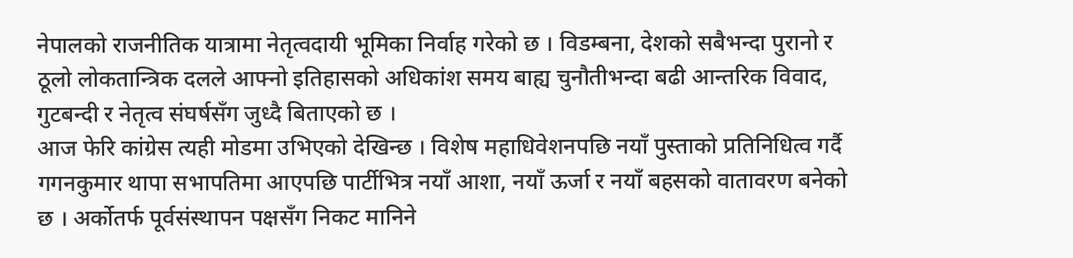नेपालको राजनीतिक यात्रामा नेतृत्वदायी भूमिका निर्वाह गरेको छ । विडम्बना, देशको सबैभन्दा पुरानो र ठूलो लोकतान्त्रिक दलले आफ्नो इतिहासको अधिकांश समय बाह्य चुनौतीभन्दा बढी आन्तरिक विवाद, गुटबन्दी र नेतृत्व संघर्षसँग जुध्दै बिताएको छ ।
आज फेरि कांग्रेस त्यही मोडमा उभिएको देखिन्छ । विशेष महाधिवेशनपछि नयाँ पुस्ताको प्रतिनिधित्व गर्दै गगनकुमार थापा सभापतिमा आएपछि पार्टीभित्र नयाँ आशा, नयाँ ऊर्जा र नयाँ बहसको वातावरण बनेको छ । अर्कोतर्फ पूर्वसंस्थापन पक्षसँग निकट मानिने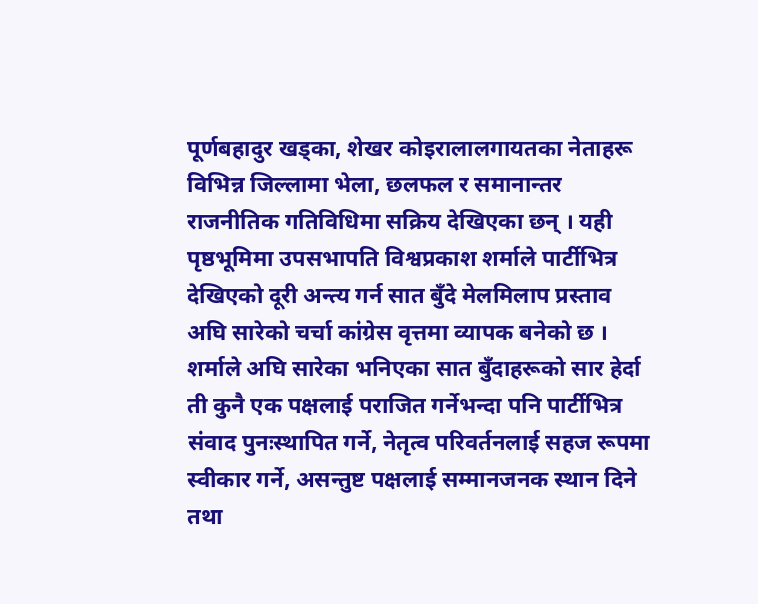पूर्णबहादुर खड्का, शेखर कोइरालालगायतका नेताहरू विभिन्न जिल्लामा भेला, छलफल र समानान्तर राजनीतिक गतिविधिमा सक्रिय देखिएका छन् । यही पृष्ठभूमिमा उपसभापति विश्वप्रकाश शर्माले पार्टीभित्र देखिएको दूरी अन्त्य गर्न सात बुँदे मेलमिलाप प्रस्ताव अघि सारेको चर्चा कांग्रेस वृत्तमा व्यापक बनेको छ ।
शर्माले अघि सारेका भनिएका सात बुँदाहरूको सार हेर्दा ती कुनै एक पक्षलाई पराजित गर्नेभन्दा पनि पार्टीभित्र संवाद पुनःस्थापित गर्ने, नेतृत्व परिवर्तनलाई सहज रूपमा स्वीकार गर्ने, असन्तुष्ट पक्षलाई सम्मानजनक स्थान दिने तथा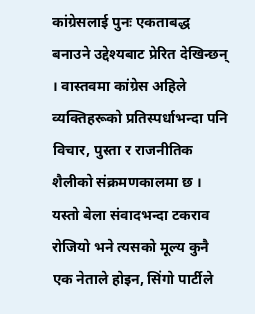कांग्रेसलाई पुनः एकताबद्ध बनाउने उद्देश्यबाट प्रेरित देखिन्छन् । वास्तवमा कांग्रेस अहिले व्यक्तिहरूको प्रतिस्पर्धाभन्दा पनि विचार, पुस्ता र राजनीतिक शैलीको संक्रमणकालमा छ । यस्तो बेला संवादभन्दा टकराव रोजियो भने त्यसको मूल्य कुनै एक नेताले होइन, सिंगो पार्टीले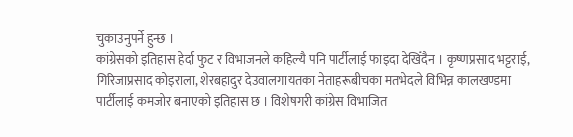चुकाउनुपर्ने हुन्छ ।
कांग्रेसको इतिहास हेर्दा फुट र विभाजनले कहिल्यै पनि पार्टीलाई फाइदा देखिँदैन । कृष्णप्रसाद भट्टराई, गिरिजाप्रसाद कोइराला, शेरबहादुर देउवालगायतका नेताहरूबीचका मतभेदले विभिन्न कालखण्डमा पार्टीलाई कमजोर बनाएको इतिहास छ । विशेषगरी कांग्रेस विभाजित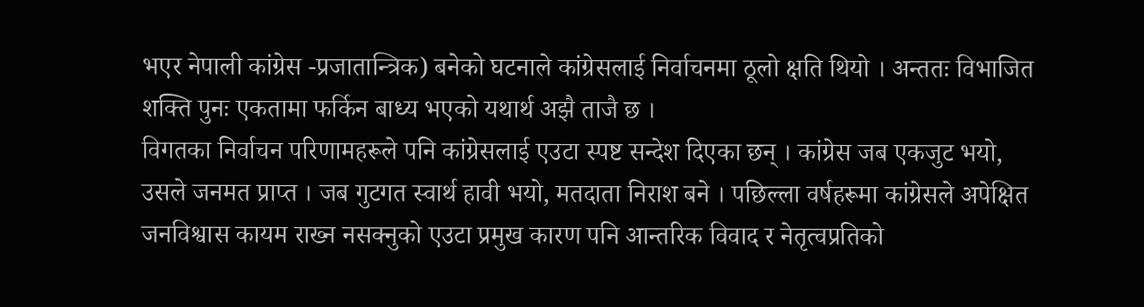भएर नेपाली कांग्रेस -प्रजातान्त्रिक) बनेको घटनाले कांग्रेसलाई निर्वाचनमा ठूलो क्षति थियो । अन्ततः विभाजित शक्ति पुनः एकतामा फर्किन बाध्य भएको यथार्थ अझै ताजै छ ।
विगतका निर्वाचन परिणामहरूले पनि कांग्रेसलाई एउटा स्पष्ट सन्देश दिएका छन् । कांग्रेस जब एकजुट भयो, उसले जनमत प्राप्त । जब गुटगत स्वार्थ हावी भयो, मतदाता निराश बने । पछिल्ला वर्षहरूमा कांग्रेसले अपेक्षित जनविश्वास कायम राख्न नसक्नुको एउटा प्रमुख कारण पनि आन्तरिक विवाद र नेतृत्वप्रतिको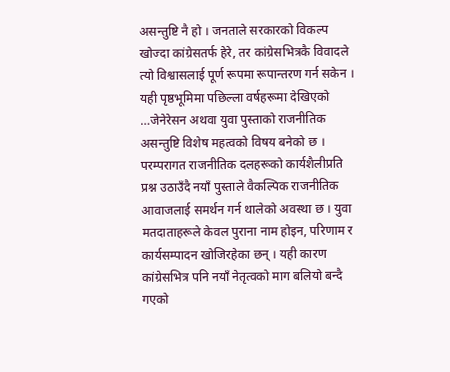असन्तुष्टि नै हो । जनताले सरकारको विकल्प खोज्दा कांग्रेसतर्फ हेरे, तर कांग्रेसभित्रकै विवादले त्यो विश्वासलाई पूर्ण रूपमा रूपान्तरण गर्न सकेन ।
यही पृष्ठभूमिमा पछिल्ला वर्षहरूमा देखिएको …जेनेरेसन अथवा युवा पुस्ताको राजनीतिक असन्तुष्टि विशेष महत्वको विषय बनेको छ । परम्परागत राजनीतिक दलहरूको कार्यशैलीप्रति प्रश्न उठाउँदै नयाँ पुस्ताले वैकल्पिक राजनीतिक आवाजलाई समर्थन गर्न थालेको अवस्था छ । युवा मतदाताहरूले केवल पुराना नाम होइन, परिणाम र कार्यसम्पादन खोजिरहेका छन् । यही कारण कांग्रेसभित्र पनि नयाँ नेतृत्वको माग बलियो बन्दै गएको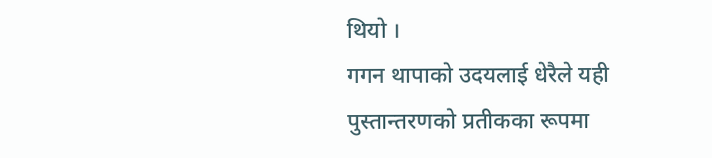थियो ।
गगन थापाको उदयलाई धेरैले यही पुस्तान्तरणको प्रतीकका रूपमा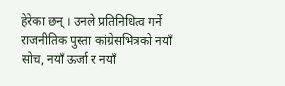हेरेका छन् । उनले प्रतिनिधित्व गर्ने राजनीतिक पुस्ता कांग्रेसभित्रको नयाँ सोच, नयाँ ऊर्जा र नयाँ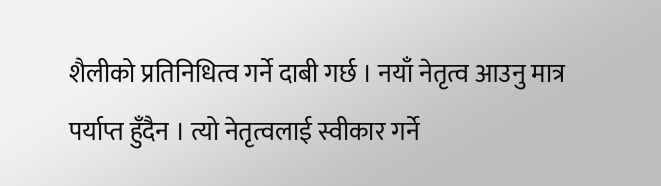शैलीको प्रतिनिधित्व गर्ने दाबी गर्छ । नयाँ नेतृत्व आउनु मात्र पर्याप्त हुँदैन । त्यो नेतृत्वलाई स्वीकार गर्ने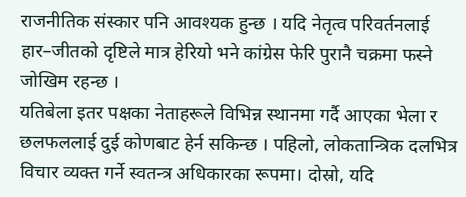राजनीतिक संस्कार पनि आवश्यक हुन्छ । यदि नेतृत्व परिवर्तनलाई हार–जीतको दृष्टिले मात्र हेरियो भने कांग्रेस फेरि पुरानै चक्रमा फस्ने जोखिम रहन्छ ।
यतिबेला इतर पक्षका नेताहरूले विभिन्न स्थानमा गर्दै आएका भेला र छलफललाई दुई कोणबाट हेर्न सकिन्छ । पहिलो, लोकतान्त्रिक दलभित्र विचार व्यक्त गर्ने स्वतन्त्र अधिकारका रूपमा। दोस्रो, यदि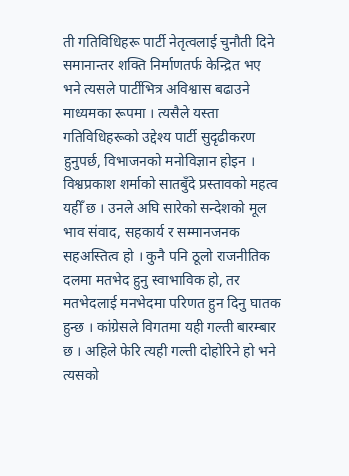ती गतिविधिहरू पार्टी नेतृत्वलाई चुनौती दिने समानान्तर शक्ति निर्माणतर्फ केन्द्रित भए भने त्यसले पार्टीभित्र अविश्वास बढाउने माध्यमका रूपमा । त्यसैले यस्ता गतिविधिहरूको उद्देश्य पार्टी सुदृढीकरण हुनुपर्छ, विभाजनको मनोविज्ञान होइन ।
विश्वप्रकाश शर्माको सातबुँदे प्रस्तावको महत्व यहीँ छ । उनले अघि सारेको सन्देशको मूल भाव संवाद, सहकार्य र सम्मानजनक सहअस्तित्व हो । कुनै पनि ठूलो राजनीतिक दलमा मतभेद हुनु स्वाभाविक हो, तर मतभेदलाई मनभेदमा परिणत हुन दिनु घातक हुन्छ । कांग्रेसले विगतमा यही गल्ती बारम्बार छ । अहिले फेरि त्यही गल्ती दोहोरिने हो भने त्यसको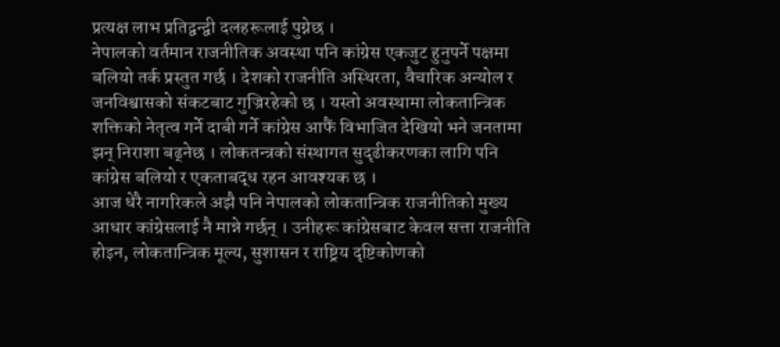प्रत्यक्ष लाभ प्रतिद्वन्द्वी दलहरूलाई पुग्नेछ ।
नेपालको वर्तमान राजनीतिक अवस्था पनि कांग्रेस एकजुट हुनुपर्ने पक्षमा बलियो तर्क प्रस्तुत गर्छ । देशको राजनीति अस्थिरता, वैचारिक अन्योल र जनविश्वासको संकटबाट गुज्रिरहेको छ । यस्तो अवस्थामा लोकतान्त्रिक शक्तिको नेतृत्व गर्ने दाबी गर्ने कांग्रेस आफैं विभाजित देखियो भने जनतामा झन् निराशा बढ्नेछ । लोकतन्त्रको संस्थागत सुदृढीकरणका लागि पनि कांग्रेस बलियो र एकताबद्ध रहन आवश्यक छ ।
आज धेरै नागरिकले अझै पनि नेपालको लोकतान्त्रिक राजनीतिको मुख्य आधार कांग्रेसलाई नै मान्ने गर्छन् । उनीहरू कांग्रेसबाट केवल सत्ता राजनीति होइन, लोकतान्त्रिक मूल्य, सुशासन र राष्ट्रिय दृष्टिकोणको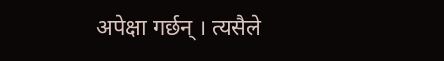अपेक्षा गर्छन् । त्यसैले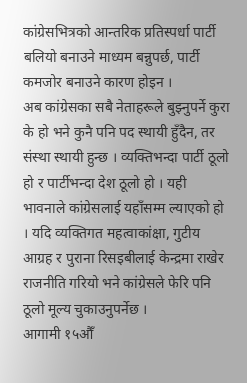कांग्रेसभित्रको आन्तरिक प्रतिस्पर्धा पार्टी बलियो बनाउने माध्यम बन्नुपर्छ, पार्टी कमजोर बनाउने कारण होइन ।
अब कांग्रेसका सबै नेताहरूले बुझ्नुपर्ने कुरा के हो भने कुनै पनि पद स्थायी हुँदैन, तर संस्था स्थायी हुन्छ । व्यक्तिभन्दा पार्टी ठूलो हो र पार्टीभन्दा देश ठूलो हो । यही भावनाले कांग्रेसलाई यहाँसम्म ल्याएको हो । यदि व्यक्तिगत महत्वाकांक्षा, गुटीय आग्रह र पुराना रिसइबीलाई केन्द्रमा राखेर राजनीति गरियो भने कांग्रेसले फेरि पनि ठूलो मूल्य चुकाउनुपर्नेछ ।
आगामी १५औँ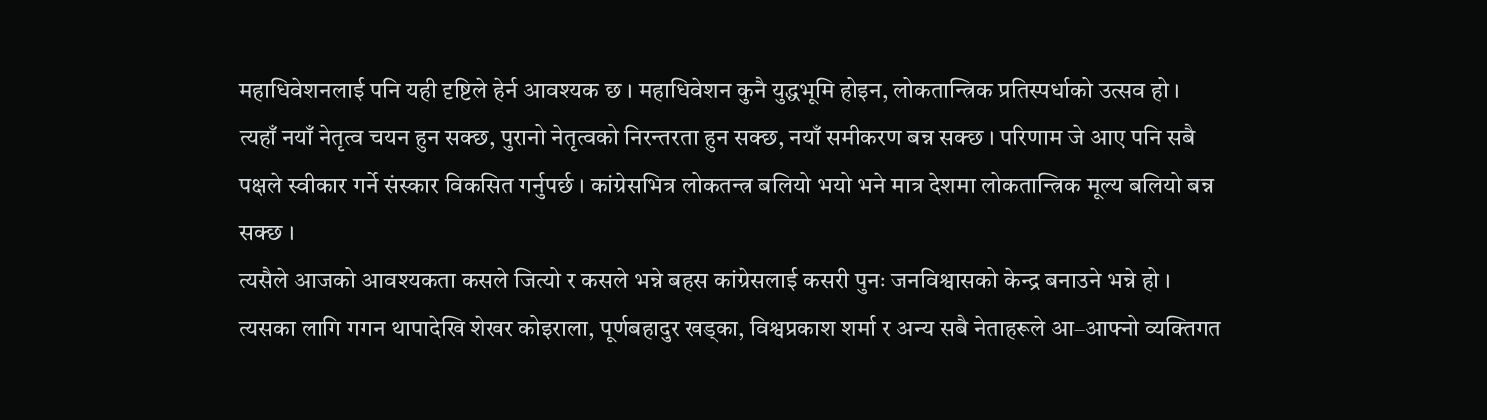महाधिवेशनलाई पनि यही दृष्टिले हेर्न आवश्यक छ । महाधिवेशन कुनै युद्धभूमि होइन, लोकतान्त्रिक प्रतिस्पर्धाको उत्सव हो । त्यहाँ नयाँ नेतृत्व चयन हुन सक्छ, पुरानो नेतृत्वको निरन्तरता हुन सक्छ, नयाँ समीकरण बन्न सक्छ । परिणाम जे आए पनि सबै पक्षले स्वीकार गर्ने संस्कार विकसित गर्नुपर्छ । कांग्रेसभित्र लोकतन्त्र बलियो भयो भने मात्र देशमा लोकतान्त्रिक मूल्य बलियो बन्न सक्छ ।
त्यसैले आजको आवश्यकता कसले जित्यो र कसले भन्ने बहस कांग्रेसलाई कसरी पुनः जनविश्वासको केन्द्र बनाउने भन्ने हो । त्यसका लागि गगन थापादेखि शेखर कोइराला, पूर्णबहादुर खड्का, विश्वप्रकाश शर्मा र अन्य सबै नेताहरूले आ–आफ्नो व्यक्तिगत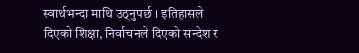स्वार्थभन्दा माथि उठ्नुपर्छ । इतिहासले दिएको शिक्षा, निर्वाचनले दिएको सन्देश र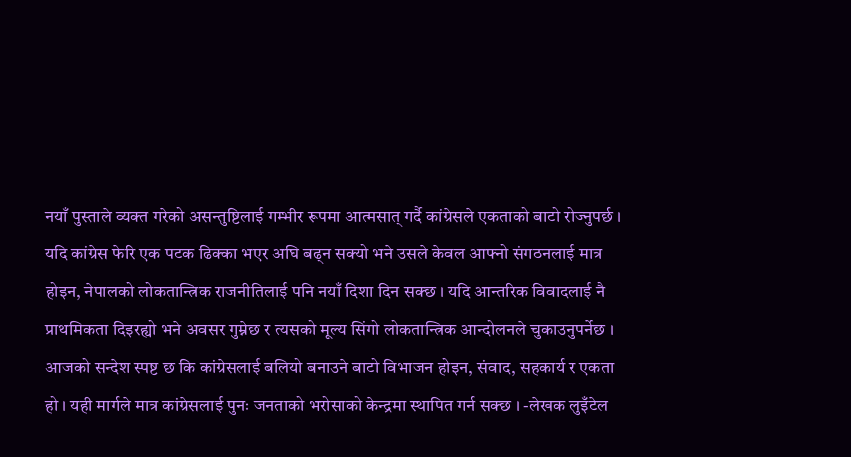नयाँ पुस्ताले व्यक्त गरेको असन्तुष्टिलाई गम्भीर रूपमा आत्मसात् गर्दै कांग्रेसले एकताको बाटो रोज्नुपर्छ ।
यदि कांग्रेस फेरि एक पटक ढिक्का भएर अघि बढ्न सक्यो भने उसले केवल आफ्नो संगठनलाई मात्र होइन, नेपालको लोकतान्त्रिक राजनीतिलाई पनि नयाँ दिशा दिन सक्छ । यदि आन्तरिक विवादलाई नै प्राथमिकता दिइरह्यो भने अवसर गुम्नेछ र त्यसको मूल्य सिंगो लोकतान्त्रिक आन्दोलनले चुकाउनुपर्नेछ । आजको सन्देश स्पष्ट छ कि कांग्रेसलाई बलियो बनाउने बाटो विभाजन होइन, संवाद, सहकार्य र एकता हो । यही मार्गले मात्र कांग्रेसलाई पुनः जनताको भरोसाको केन्द्रमा स्थापित गर्न सक्छ । -लेखक लुइँटेल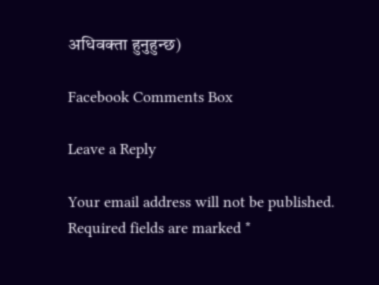अधिवक्ता हुनुहुन्छ)

Facebook Comments Box

Leave a Reply

Your email address will not be published. Required fields are marked *